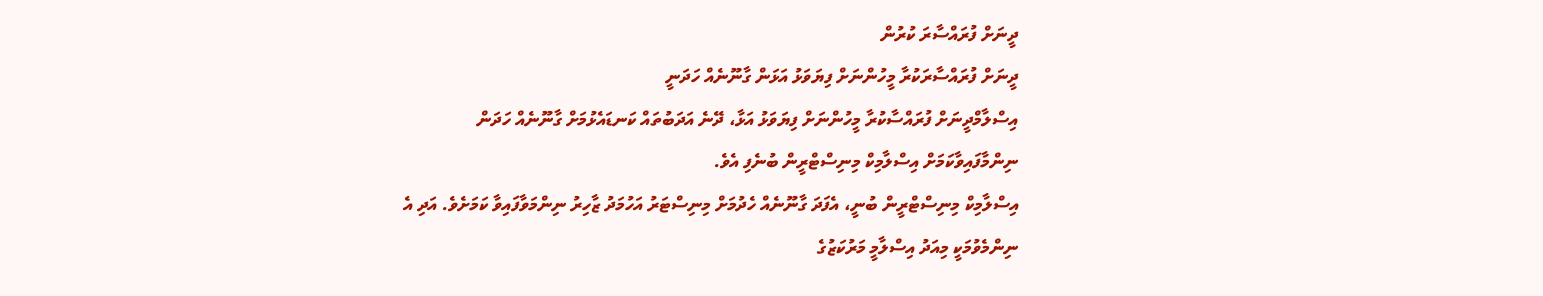ދީނަށް ފުރައްސާރަ ކުރުން
ދީނަށް ފުރައްސާރަކުރާ މީހުންނަށް ފިޔަވަޅު އަޅަން ގާނޫނެއް ހަދަނީ
އިސްލާމްދީނަށް ފުރައްސާކުރާ މީހުންނަށް ފިޔަވަޅު އަޅާ، ދޭނެ އަދަބުތައް ކަނޑައެޅުމަށް ގާނޫނެއް ހަދަން ނިންމާފައިވާކަމަށް އިސްލާމިކް މިނިސްޓްރީން ބުނެފި އެވެ.
އިސްލާމިކް މިނިސްޓްރީން ބުނީ، އެފަދަ ގާނޫނެއް ހެދުމަށް މިނިސްޓަރު އަހުމަދު ޒާހިރު ނިންމަވާފައިވާ ކަމަށެވެ. އަދި އެ ނިންމެވުމަކީ މިއަދު އިސްލާމީ މަރުކަޒުގެ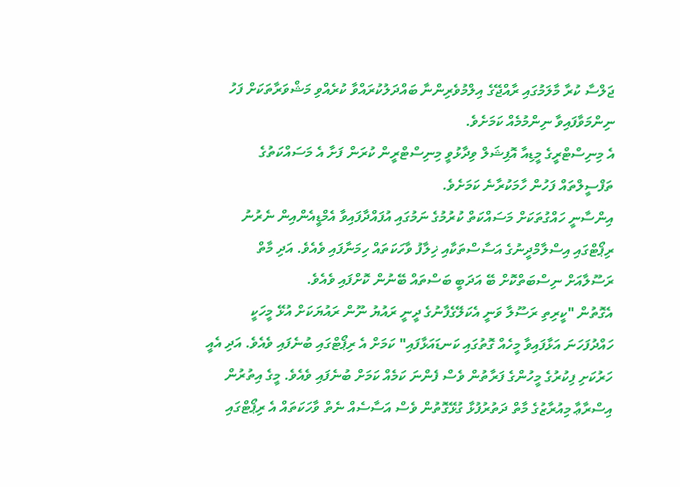ޖަލްސާ ކުރާ މާލަމުގައި ރާއްޖޭގެ އިލްމުވެރިންނާ ބައްދަލުކުރައްވާ ކުރެއްވި މަޝްވަރާތަކަށް ފަހު ނިންމަވާފައިވާ ނިންމުމެއް ކަމަށެވެ.
އެ މިނިސްޓްރީގެ މީޑިއާ އޮފިޝަލް ވިދާޅުވީ މިނިސްޓްރީން ކުރަން ފަށާ އެ މަސައްކަތުގެ ތަފްސީލްތައް ފަހުން ހާމަކުރާނެ ކަމަށެވެ.
އިންސާނީ ހައްގުތަކަށް މަސައްކަތް ކުރުމުގެ ނަމުގައި އުފައްދާފައިވާ އެމްޑީއެންއިން ނެރުނު ރިޕޯޓްގައި އިސްލާމްދީނުގެ އަސާސްތަކާއި ޚިލާފު ވާހަކަތައް ހިމަނާފައި ވެއެވެ. އަދި މާތް ރަސޫލާއަށް ނިސްބަތްކޮށް ބޭ އަދަބީ ބަސްތައް ބޭނުން ކޮށްފައި ވެއެވެ.
އެގޮތުން "ކީރިތި ރަސޫލާ ވަނީ އެކަލޭގެފާނުގެ ދީނީ ރައުޔު ނޫން ރައުޔަކަށް އުޅޭ މީހަކީ ހައްދުފަހަނަ އަޅާފައިވާ މީހެއް ގޮތުގައި ކަނޑައަޅާފައި" ކަމަށް އެ ރިޕޯޓްގައި ބުނެފައި ވެއެވެ. އަދި އެއީ ހަރުކަށި ފިކުރުގެ މީހުންގެ ފަރާތުން ވެސް ފެންނަ ކަމެއް ކަމަށް ބުނެފައި ވެއެވެ. މީގެ އިތުރުން އިސްރާޢާ މިއުރާޒުގެ މާތް ދަތުރުފުޅާ ގުޅޭގޮތުން ވެސް އަސާސެއް ނެތް ވާހަކަތައް އެ ރިޕޯޓްގައި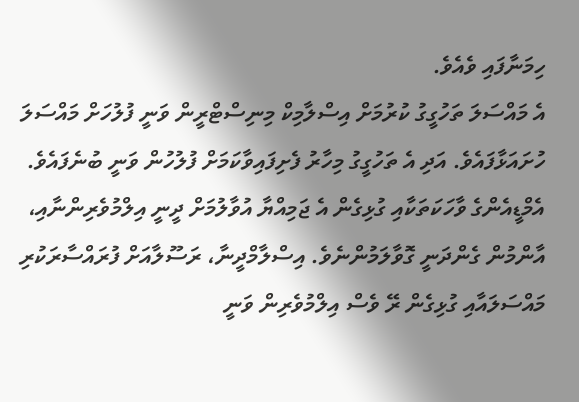ހިމަނާފައި ވެއެވެ.
އެ މައްސަލަ ތަހުގީގު ކުރުމަށް އިސްލާމިކް މިނިސްޓްރީން ވަނީ ފުލުހަށް މައްސަލަ ހުށައަޅާފައެވެ. އަދި އެ ތަހުގީގު މިހާރު ފެށިފައިވާކަމަށް ފުލުހުން ވަނީ ބުނެފައެވެ.
އެމްޑީއެންގެ ވާހަކަތަކާއި ގުޅިގެން އެ ޖަމިއްޔާ އުވާލުމަށް ދީނީ އިލްމުވެރިންނާއި، އާންމުން ގެންދަނީ ގޮވާލަމުންނެވެ. އިސްލާމްދީނާ، ރަސޫލާއަށް ފުރައްސާރަކުރި މައްސަލައާއި ގުޅިގެން ރޭ ވެސް އިލްމުވެރިން ވަނީ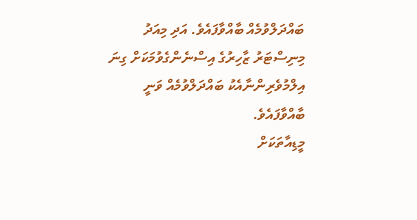ބައްދަލްވުމެއް ބާއްވާފައެވެ. އަދި މިއަދު މިނިސްޓަރު ޒާހިރުގެ އިސްނެންގެވުމަކަށް ގިނަ އިލްމުވެރިންނާއެކު ބައްދަލްވުމެއް ވަނީ ބާއްވާފައެވެ.
މީޑިއާތަކަށް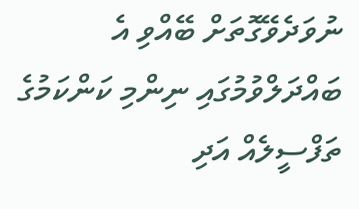ނުވަދެވޭގޮތަށް ބޭއްވި އެ ބައްދަލްވުމުގައި ނިންމި ކަންކަމުގެ ތަފްސީލެއް އަދި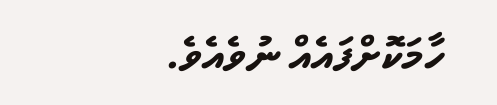ހާމަކޮށްފައެއް ނުވެއެވެ.